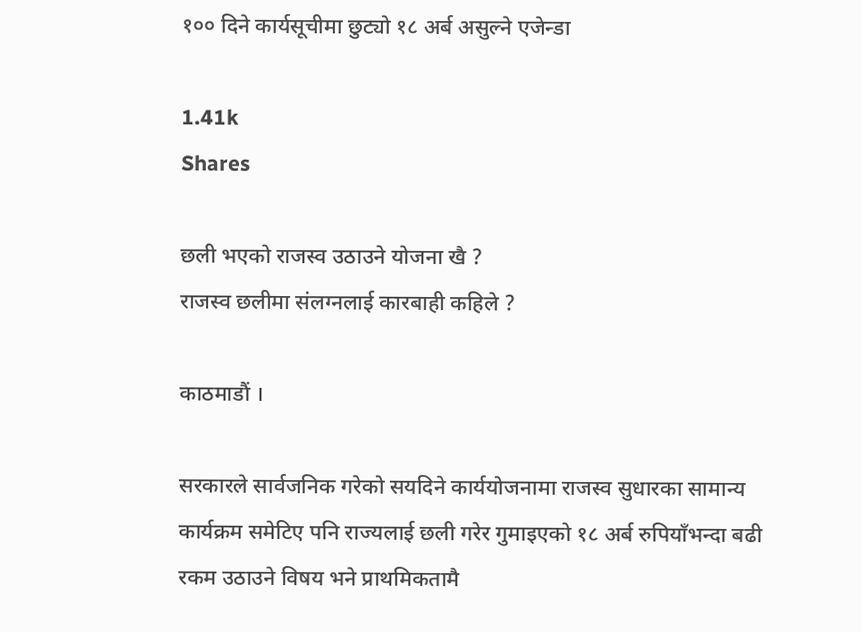१०० दिने कार्यसूचीमा छुट्यो १८ अर्ब असुल्ने एजेन्डा

1.41k
Shares

छली भएको राजस्व उठाउने योजना खै ?
राजस्व छलीमा संलग्नलाई कारबाही कहिले ?

काठमाडौं ।

सरकारले सार्वजनिक गरेको सयदिने कार्ययोजनामा राजस्व सुधारका सामान्य कार्यक्रम समेटिए पनि राज्यलाई छली गरेर गुमाइएको १८ अर्ब रुपियाँभन्दा बढी रकम उठाउने विषय भने प्राथमिकतामै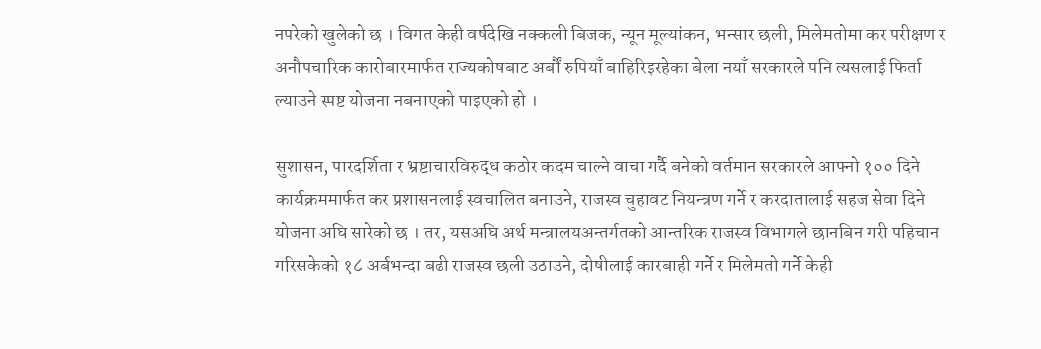नपरेको खुलेको छ । विगत केही वर्षदेखि नक्कली बिजक, न्यून मूल्यांकन, भन्सार छली, मिलेमतोमा कर परीक्षण र अनौपचारिक कारोबारमार्फत राज्यकोषबाट अर्बौं रुपियाँ बाहिरिइरहेका बेला नयाँ सरकारले पनि त्यसलाई फिर्ता ल्याउने स्पष्ट योजना नबनाएको पाइएको हो ।

सुशासन, पारदर्शिता र भ्रष्टाचारविरुद्ध कठोर कदम चाल्ने वाचा गर्दै बनेको वर्तमान सरकारले आफ्नो १०० दिने कार्यक्रममार्फत कर प्रशासनलाई स्वचालित बनाउने, राजस्व चुहावट नियन्त्रण गर्ने र करदातालाई सहज सेवा दिने योजना अघि सारेको छ । तर, यसअघि अर्थ मन्त्रालयअन्तर्गतको आन्तरिक राजस्व विभागले छानबिन गरी पहिचान गरिसकेको १८ अर्बभन्दा बढी राजस्व छली उठाउने, दोषीलाई कारबाही गर्ने र मिलेमतो गर्ने केही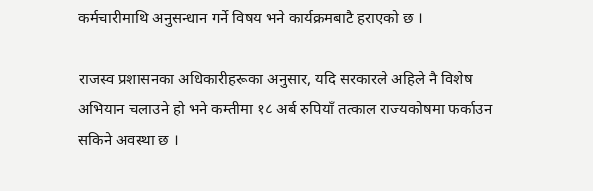कर्मचारीमाथि अनुसन्धान गर्ने विषय भने कार्यक्रमबाटै हराएको छ ।

राजस्व प्रशासनका अधिकारीहरूका अनुसार, यदि सरकारले अहिले नै विशेष अभियान चलाउने हो भने कम्तीमा १८ अर्ब रुपियाँ तत्काल राज्यकोषमा फर्काउन सकिने अवस्था छ ।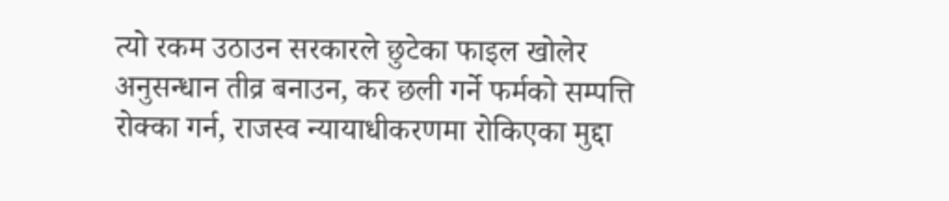त्यो रकम उठाउन सरकारले छुटेका फाइल खोलेर अनुसन्धान तीव्र बनाउन, कर छली गर्ने फर्मको सम्पत्ति रोक्का गर्न, राजस्व न्यायाधीकरणमा रोकिएका मुद्दा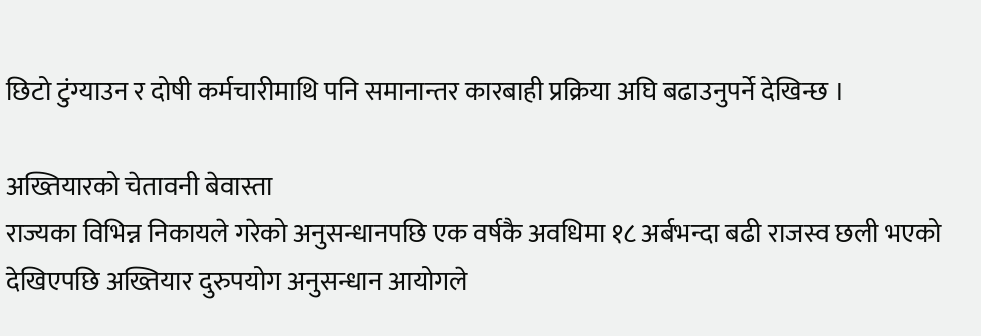छिटो टुंग्याउन र दोषी कर्मचारीमाथि पनि समानान्तर कारबाही प्रक्रिया अघि बढाउनुपर्ने देखिन्छ ।

अख्तियारको चेतावनी बेवास्ता
राज्यका विभिन्न निकायले गरेको अनुसन्धानपछि एक वर्षकै अवधिमा १८ अर्बभन्दा बढी राजस्व छली भएको देखिएपछि अख्तियार दुरुपयोग अनुसन्धान आयोगले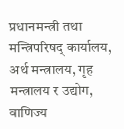प्रधानमन्त्री तथा मन्त्रिपरिषद् कार्यालय, अर्थ मन्त्रालय, गृह मन्त्रालय र उद्योग, वाणिज्य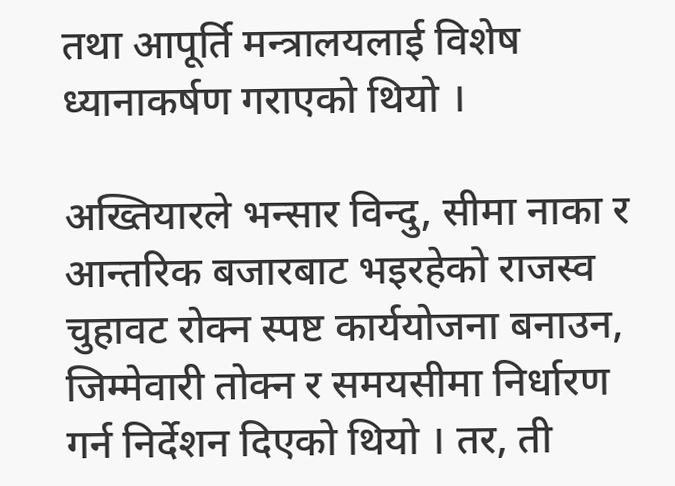तथा आपूर्ति मन्त्रालयलाई विशेष ध्यानाकर्षण गराएको थियो ।

अख्तियारले भन्सार विन्दु, सीमा नाका र आन्तरिक बजारबाट भइरहेको राजस्व चुहावट रोक्न स्पष्ट कार्ययोजना बनाउन, जिम्मेवारी तोक्न र समयसीमा निर्धारण गर्न निर्देशन दिएको थियो । तर, ती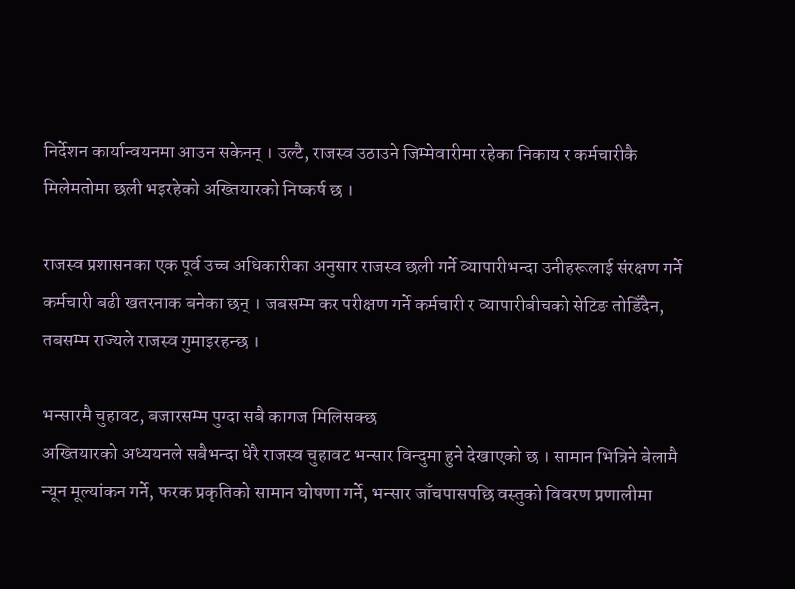निर्देशन कार्यान्वयनमा आउन सकेनन् । उल्टै, राजस्व उठाउने जिम्मेवारीमा रहेका निकाय र कर्मचारीकै मिलेमतोमा छली भइरहेको अख्तियारको निष्कर्ष छ ।

राजस्व प्रशासनका एक पूर्व उच्च अधिकारीका अनुसार राजस्व छली गर्ने व्यापारीभन्दा उनीहरूलाई संरक्षण गर्ने कर्मचारी बढी खतरनाक बनेका छन् । जबसम्म कर परीक्षण गर्ने कर्मचारी र व्यापारीबीचको सेटिङ तोडिँदैन, तबसम्म राज्यले राजस्व गुमाइरहन्छ ।

भन्सारमै चुहावट, बजारसम्म पुग्दा सबै कागज मिलिसक्छ
अख्तियारको अध्ययनले सबैभन्दा धेरै राजस्व चुहावट भन्सार विन्दुमा हुने देखाएको छ । सामान भित्रिने बेलामै न्यून मूल्यांकन गर्ने, फरक प्रकृतिको सामान घोषणा गर्ने, भन्सार जाँचपासपछि वस्तुको विवरण प्रणालीमा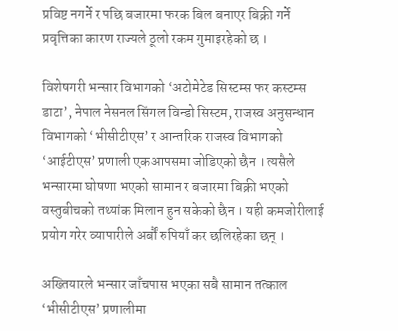प्रविष्ट नगर्ने र पछि बजारमा फरक बिल बनाएर बिक्री गर्ने प्रवृत्तिका कारण राज्यले ठूलो रकम गुमाइरहेको छ ।

विशेषगरी भन्सार विभागको ‘अटोमेटेड सिस्टम्स फर कस्टम्स डाटा’, नेपाल नेसनल सिंगल विन्डो सिस्टम, राजस्व अनुसन्धान विभागको ‘भीसीटीएस’ र आन्तरिक राजस्व विभागको ‘आईटीएस’ प्रणाली एकआपसमा जोडिएको छैन । त्यसैले भन्सारमा घोषणा भएको सामान र बजारमा बिक्री भएको वस्तुबीचको तथ्यांक मिलान हुन सकेको छैन । यही कमजोरीलाई प्रयोग गरेर व्यापारीले अर्बौं रुपियाँ कर छलिरहेका छन् ।

अख्तियारले भन्सार जाँचपास भएका सबै सामान तत्काल ‘भीसीटीएस’ प्रणालीमा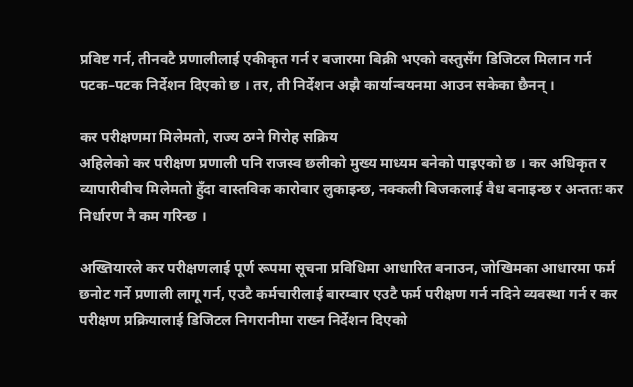प्रविष्ट गर्न, तीनवटै प्रणालीलाई एकीकृत गर्न र बजारमा बिक्री भएको वस्तुसँग डिजिटल मिलान गर्न पटक–पटक निर्देशन दिएको छ । तर, ती निर्देशन अझै कार्यान्वयनमा आउन सकेका छैनन् ।

कर परीक्षणमा मिलेमतो, राज्य ठग्ने गिरोह सक्रिय
अहिलेको कर परीक्षण प्रणाली पनि राजस्व छलीको मुख्य माध्यम बनेको पाइएको छ । कर अधिकृत र व्यापारीबीच मिलेमतो हुँदा वास्तविक कारोबार लुकाइन्छ, नक्कली बिजकलाई वैध बनाइन्छ र अन्ततः कर निर्धारण नै कम गरिन्छ ।

अख्तियारले कर परीक्षणलाई पूर्ण रूपमा सूचना प्रविधिमा आधारित बनाउन, जोखिमका आधारमा फर्म छनोट गर्ने प्रणाली लागू गर्न, एउटै कर्मचारीलाई बारम्बार एउटै फर्म परीक्षण गर्न नदिने व्यवस्था गर्न र कर परीक्षण प्रक्रियालाई डिजिटल निगरानीमा राख्न निर्देशन दिएको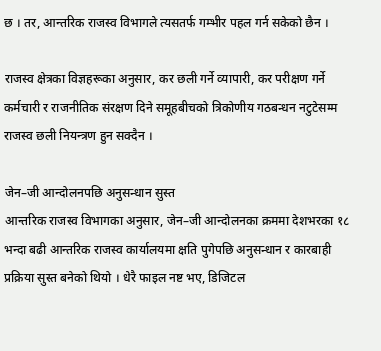छ । तर, आन्तरिक राजस्व विभागले त्यसतर्फ गम्भीर पहल गर्न सकेको छैन ।

राजस्व क्षेत्रका विज्ञहरूका अनुसार, कर छली गर्ने व्यापारी, कर परीक्षण गर्ने कर्मचारी र राजनीतिक संरक्षण दिने समूहबीचको त्रिकोणीय गठबन्धन नटुटेसम्म राजस्व छली नियन्त्रण हुन सक्दैन ।

जेन–जी आन्दोलनपछि अनुसन्धान सुस्त
आन्तरिक राजस्व विभागका अनुसार, जेन–जी आन्दोलनका क्रममा देशभरका १८ भन्दा बढी आन्तरिक राजस्व कार्यालयमा क्षति पुगेपछि अनुसन्धान र कारबाही प्रक्रिया सुस्त बनेको थियो । धेरै फाइल नष्ट भए, डिजिटल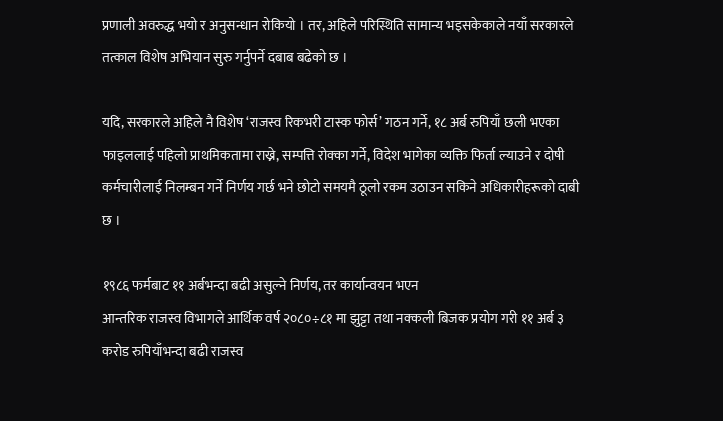प्रणाली अवरुद्ध भयो र अनुसन्धान रोकियो । तर, अहिले परिस्थिति सामान्य भइसकेकाले नयाँ सरकारले तत्काल विशेष अभियान सुरु गर्नुपर्ने दबाब बढेको छ ।

यदि, सरकारले अहिले नै विशेष ‘राजस्व रिकभरी टास्क फोर्स’ गठन गर्ने, १८ अर्ब रुपियाँ छली भएका फाइललाई पहिलो प्राथमिकतामा राख्ने, सम्पत्ति रोक्का गर्ने, विदेश भागेका व्यक्ति फिर्ता ल्याउने र दोषी कर्मचारीलाई निलम्बन गर्ने निर्णय गर्छ भने छोटो समयमै ठूलो रकम उठाउन सकिने अधिकारीहरूको दाबी छ ।

१९८६ फर्मबाट ११ अर्बभन्दा बढी असुल्ने निर्णय, तर कार्यान्वयन भएन
आन्तरिक राजस्व विभागले आर्थिक वर्ष २०८०÷८१ मा झुट्टा तथा नक्कली बिजक प्रयोग गरी ११ अर्ब ३ करोड रुपियाँभन्दा बढी राजस्व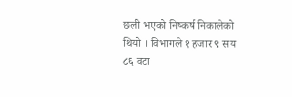छली भएको निष्कर्ष निकालेको थियो । विभागले १ हजार ९ सय ८६ वटा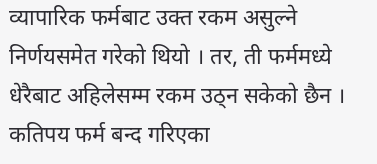व्यापारिक फर्मबाट उक्त रकम असुल्ने निर्णयसमेत गरेको थियो । तर, ती फर्ममध्ये धेरैबाट अहिलेसम्म रकम उठ्न सकेको छैन । कतिपय फर्म बन्द गरिएका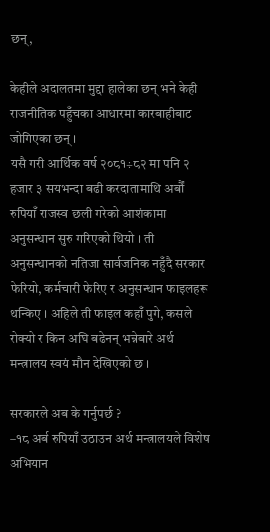छन्,

केहीले अदालतमा मुद्दा हालेका छन् भने केही राजनीतिक पहुँचका आधारमा कारबाहीबाट जोगिएका छन् ।
यसै गरी आर्थिक वर्ष २०८१÷८२ मा पनि २ हजार ३ सयभन्दा बढी करदातामाथि अर्बौं रुपियाँ राजस्व छली गरेको आशंकामा अनुसन्धान सुरु गरिएको थियो । ती अनुसन्धानको नतिजा सार्वजनिक नहुँदै सरकार फेरियो, कर्मचारी फेरिए र अनुसन्धान फाइलहरू थन्किए । अहिले ती फाइल कहाँ पुगे, कसले रोक्यो र किन अघि बढेनन् भन्नेबारे अर्थ मन्त्रालय स्वयं मौन देखिएको छ ।

सरकारले अब के गर्नुपर्छ ?
–१८ अर्ब रुपियाँ उठाउन अर्थ मन्त्रालयले विशेष अभियान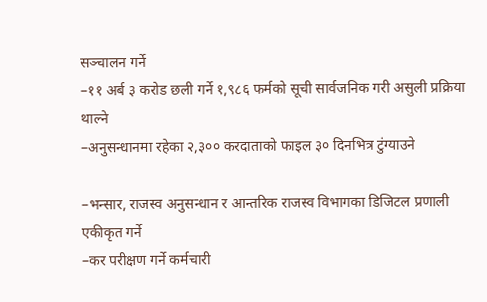सञ्चालन गर्ने
–११ अर्ब ३ करोड छली गर्ने १,९८६ फर्मको सूची सार्वजनिक गरी असुली प्रक्रिया थाल्ने
–अनुसन्धानमा रहेका २,३०० करदाताको फाइल ३० दिनभित्र टुंग्याउने

–भन्सार, राजस्व अनुसन्धान र आन्तरिक राजस्व विभागका डिजिटल प्रणाली एकीकृत गर्ने
–कर परीक्षण गर्ने कर्मचारी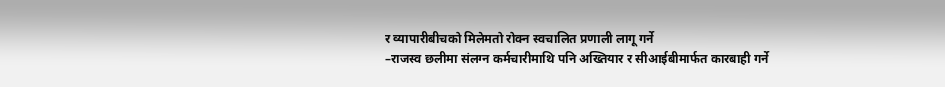र व्यापारीबीचको मिलेमतो रोक्न स्वचालित प्रणाली लागू गर्ने
–राजस्व छलीमा संलग्न कर्मचारीमाथि पनि अख्तियार र सीआईबीमार्फत कारबाही गर्ने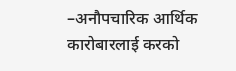–अनौपचारिक आर्थिक कारोबारलाई करको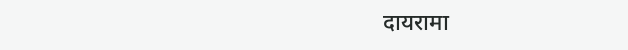दायरामा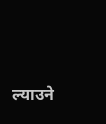ल्याउने